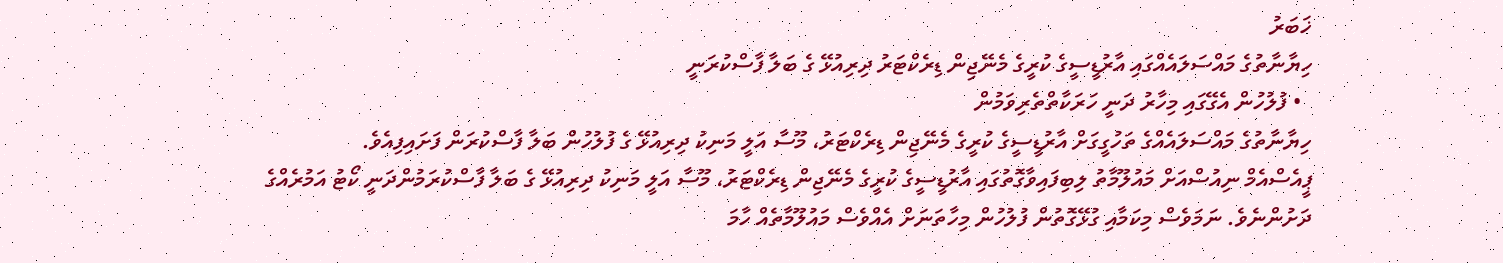ޚަބަރު
ހިޔާނާތުގެ މައްސަލައެއްގައި އާރުޑީސީގެ ކުރީގެ މެނޭޖިން ޑިރެކްޓަރު ދިރިއުޅޭ ގެ ބަލާ ފާސްކުރަނީ
  • ފުލުހުން އެގޭގައި މިހާރު ދަނީ ހަރަކާތްތެރިވަމުން
ހިޔާނާތުގެ މައްސަލައެއްގެ ތަހުގީގަށް އާރުޑީސީގެ ކުރީގެ މެނޭޖިން ޑިރެކްޓަރު، މޫސާ އަލީ މަނިކު ދިރިއުޅޭ ގެ ފުލުހުން ބަލާ ފާސްކުރަން ފަށައިފިއެވެ.
ޕީއެސްއެމް ނިއުސްއަށް މައުލޫމާތު ލިބިފައިވާގޮތުގައި އާރުޑީސީގެ ކުރީގެ މެނޭޖިން ޑިރެކްޓަރު، މޫސާ އަލީ މަނިކު ދިރިއުޅޭ ގެ ބަލާ ފާސްކުރަމުންދަނީ ކޯޓު އަމުރެއްގެ ދަށުންނެވެ. ނަމަވެސް މިކަމާއި ގުޅޭގޮތުން ފުލުހުން މިހާތަނަށް އެއްވެސް މައުލޫމާތެއް ހާމަ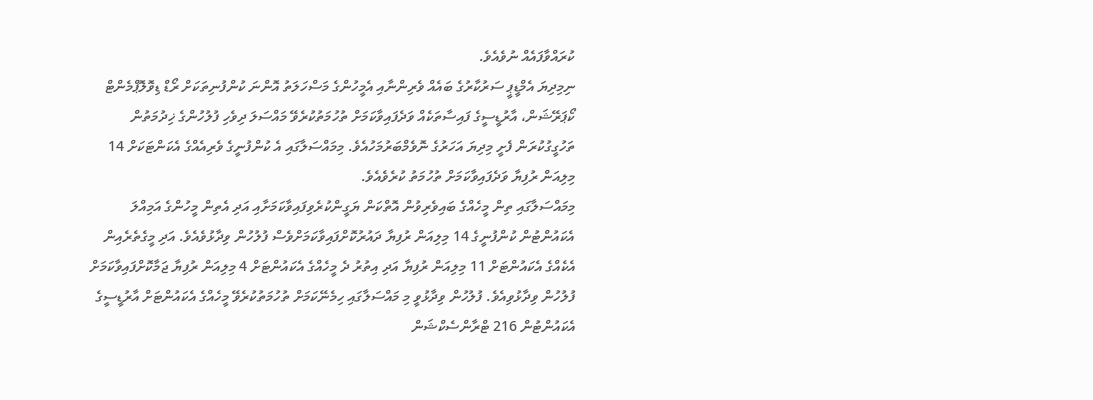ކުރައްވާފައެއް ނުވެއެވެ.
ނިމިދިޔަ އެމްޑީޕީ ސަރުކާރުގެ ބައެއް ވެރިންނާއި އެމީހުންގެ މަސްހަލަތު އޮންނަ ކުންފުނިތަކަށް ރޯޑް ޑިވޮލޮޕްމެންޓް ކޯޕަރޭޝަން، އާރުޑީސީގެ ފައިސާތަކެއް ވަދެފައިވާކަމަށް ތުހުމަތުކުރެވޭ މައްސަލަ ދިވެހި ފުލުހުންގެ ޚިދުމަތުން ތަހުގީގުކުރަން ފެށީ މިދިޔަ އަހަރުގެ ނޮވެމްބަރުމަހުއެވެ. މިމައްސަލާގައި އެ ކުންފުނީގެ ވެރިއެއްގެ އެކަންޓަކަށް 14 މިލިއަން ރުފިޔާ ވަދެފައިވާކަމަށް ތުހުމަތު ކުރެވެއެވެ.
މިމައްސަލާގައި ތިން މީހެއްގެ ބައިވެރިވުން އޮތްކަން ޔަގީންކުރެވިފައިވާކަމަށާއި އަދި އެތިން މީހުންގެ އަމިއްލަ އެކައުންޓުން ކުންފުނީގެ 14 މިލިއަން ރުފިޔާ ދައުރުކޮށްފައިވާކަމަށްވެސް ފުލުހުން ވިދާޅުވެއެވެ. އަދި މީގެތެރެއިން އެކެއްގެ އެކައުންޓަށް 11 މިލިއަން ރުފިޔާ އަދި އިތުރު ދެ މީހެއްގެ އެކައުންޓަށް 4 މިލިއަން ރުފިޔާ ޖަމާކޮށްފައިވާކަމަށް ފުލުހުން ވިދާޅުވިއެވެ. ފުލުހުން ވިދާޅުވީ މި މައްސަލާގައި ހިމެނޭކަމަށް ތުހުމަތުކުރެވޭ މީހެއްގެ އެކައުންޓަށް އާރުޑީސީގެ އެކައުންޓުން 216 ޓްރާންސެކްޝަން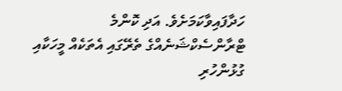ހަދާފައިވާކަމަށެވެ. އަދި ކޮންމެ ޓްރާންސެކްޝަނެއްގެ ތެރޭގައި އެތަކެއް މީހަކާއި ގުޅުންހުރި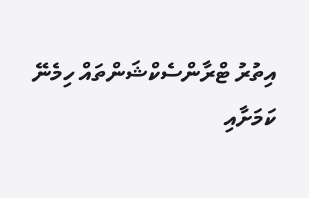އިތުރު ޓްރާންސެކްޝަންތައް ހިމެނޭ ކަމަށާއި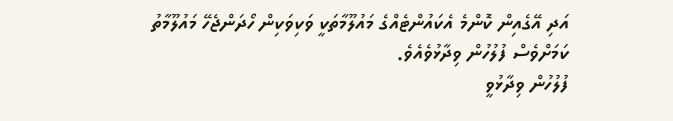އަދި އޭގެއިން ކޮންމެ އެކައުންޓެއްގެ މައުލޫމާތަކީ ވަކިވަކިން ހޯދަންޖެހޭ މައުލޫމާތު ކަމަށްވެސް ފުލުހުން ވިދާޅުވެއެވެ.
ފުލުހުން ވިދާޅުވީ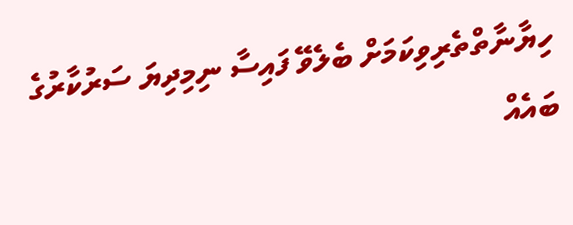ހިޔާނާތްތެރިވިކަމަށް ބެލެވޭ ފައިސާ ނިމިދިޔަ ސަރުކާރުގެ ބައެއް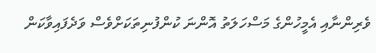ވެރިންނާއި އެމީހުންގެ މަސްހަލަތު އޮންނަ ކުންފުނިތަކަށްވެސް ވަދެފައިވާކަން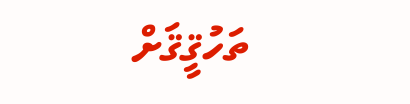ތަހުޤީޤަށް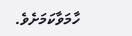ހާމަވާކަމަށެވެ.